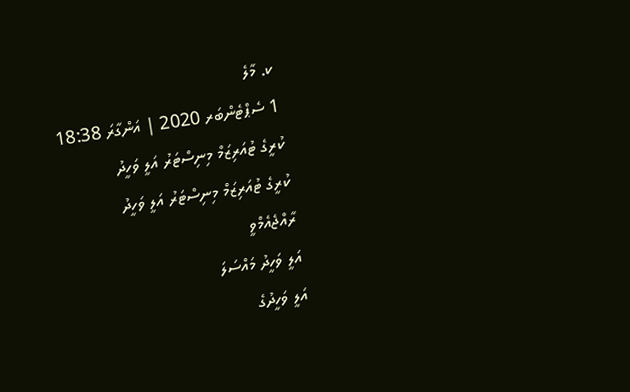ކ. މާލެ
1 ސެޕްޓެންބަރ 2020 | އަންގާރަ 18:38
ކުރީގެ ޓުއަރިޒަމް މިނިސްޓަރު އަލީ ވަހީދު
ކުރީގެ ޓުއަރިޒަމް މިނިސްޓަރު އަލީ ވަހީދު
ރާއްޖެއެމްވީ
އަލީ ވަހީދު މައްސަލަ
އަލީ ވަހީދުގެ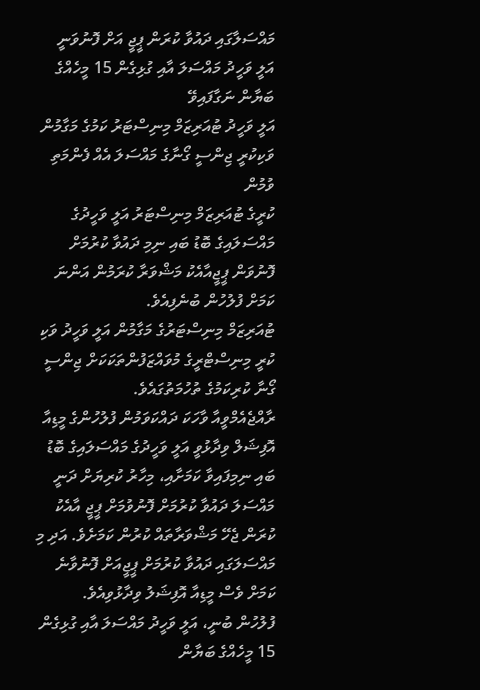މައްސަލާގައި ދައުވާ ކުރަން ޕީޖީ އަށް ފޮނުވަނީ
އަލީ ވަހީދު މައްސަލަ އާއި ގުޅިގެން 15 މީހެއްގެ ބަޔާން ނަގާފައިވޭ
އަލީ ވަހީދު ޓުއަރިޒަމް މިނިސްޓަރު ކަމުގެ މަގާމުން ވަކިކުރީ ޖިންސީ ގޯނާގެ މައްސަލަ އެއް ފެންމަތި ވުމުން
ކުރީގެ ޓުއަރިޒަމް މިނިސްޓަރު އަލީ ވަހީދުގެ މައްސަލައިގެ ބޮޑު ބައި ނިމި ދައުވާ ކުރުމަށް ފޮނުވަން ޕީޖީއާއެކު މަޝްވަރާ ކުރަމުން އަންނަ ކަމަށް ފުލުހުން ބުނެފިއެވެ.
ޓުއަރިޒަމް މިނިސްޓަރުގެ މަގާމުން އަލީ ވަހީދު ވަކި ކުރީ މިނިސްޓްރީގެ މުވައްޒަފުންތަކަކަށް ޖިންސީ ގޯނާ ކުރިކަމުގެ ތުހުމަތުގައެވެ.
ރާއްޖެއެމްވީއާ ވާހަކަ ދައްކަވަމުން ފުލުހުންގެ މީޑިއާ އޮފިޝަލް ވިދާޅުވީ އަލީ ވަހީދުގެ މައްސަލައިގެ ބޮޑު ބައި ނިމިފައިވާ ކަމަށާއި، މިހާރު ކުރިޔަށް ދަނީ މައްސަލަ ދައުވާ ކުރުމަށް ފޮނުވުމަށް ޕީޖީ އާއެކު ކުރަން ޖެހޭ މަޝްވަރާތައް ކުރުން ކަމަށެވެ. އަދި މި މައްސަލަގައި ދައުވާ ކުރުމަށް ޕީޖީއަށް ފޮނުވާނެ ކަމަށް ވެސް މީޑިއާ އޮފިޝަލު ވިދާޅުވިއެވެ.
ފުލުހުން ބުނީ، އަލީ ވަހީދު މައްސަލަ އާއި ގުޅިގެން 15 މީހެއްގެ ބަޔާން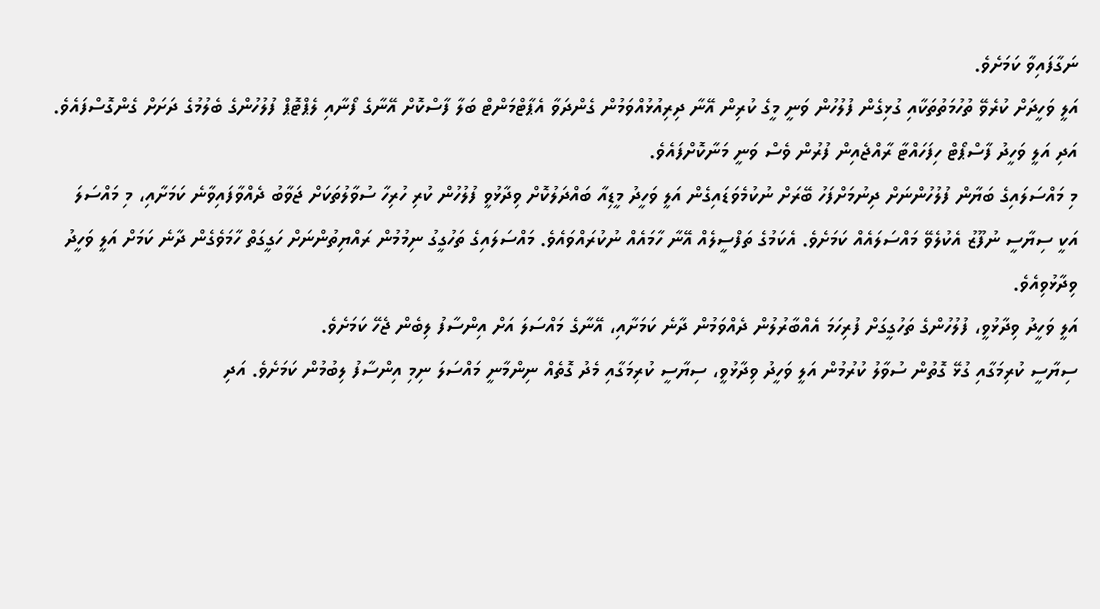ނަގާފައިވާ ކަމަށެވެ.
އަލީ ވަހީދަށް ކުރެވޭ ތުހުމަތުތަކާއި ގުޅިގެން ފުލުހުން ވަނީ މީގެ ކުރިން އޭނާ ދިރިއުޅުއްވަމުން ގެންދަވާ އެޕާޓްމަންޓް ބަލާ ފާސްކޮށް އޭނާގެ ފޯނާއި ލެޕްޓޮޕް ފުލުހުންގެ ބެލުމުގެ ދަށަށް ގެންގޮސްފައެވެ. އަދި އަލީ ވަހީދު ފާސްޕޯޓް ހިފަހައްޓާ ރާއްޖެއިން ފުރުން ވެސް ވަނީ މަނާކޮށްފައެވެ.
މި މައްސަލައިގެ ބަޔާން ފުލުހުންނަށް ދިނުމަށްފަހު ބޭރަށް ނުކުމެވަޑައިގެން އަލީ ވަހީދު މީޑިއާ ބައްދަލުކޮށް ވިދާޅުވީ ފުލުހުން ކުރި ހުރިހާ ސުވާލުތަކަށް ޖަވާބު ދެއްވާފައިވާނެ ކަމަށާއި، މި މައްސަލަ އަކީ ސިޔާސީ ނުފޫޒު އެކުލެވޭ މައްސަލައެއް ކަމަށެވެ. އެކަމުގެ ތަފްސީލެއް އޭނާ ހާމައެއް ނުކުރައްވައެވެ. މައްސަލައިގެ ތަހުގީގު ނިމުމުން ރައްޔިތުންނަށް ހަގީގަތް ހާމަވެގެން ދާނެ ކަމަށް އަލީ ވަހީދު ވިދާޅުވިއެވެ.
އަލީ ވަހީދު ވިދާޅުވީ، ފުލުހުންގެ ތަހުގީގަށް ފުރިހަމަ އެއްބާރުލުން ދެއްވަމުން ދާނެ ކަމަށާއި، އޭނާގެ މައްސަލަ އަށް އިންސާފު ލިބެން ޖެހޭ ކަމަށެވެ.
ސިޔާސީ ކުރިމަގާއި ގުޅޭ ގޮތުން ސުވާލު ކުރުމުން އަލީ ވަހީދު ވިދާޅުވީ، ސިޔާސީ ކުރިމަގާއި މެދު ގޮތެއް ނިންމާނީ މައްސަލަ ނިމި އިންސާފު ލިބުމުން ކަމަށެވެ. އަދި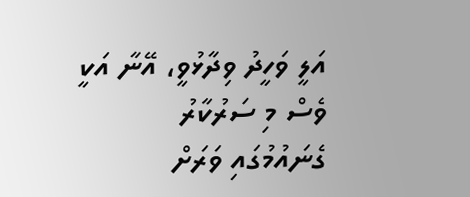އަލީ ވަހީދު ވިދާޅުވީ، އޭނާ އަކީ ވެސް މި ސަރުކާރު ގެނައުމުގައި ވަރަށް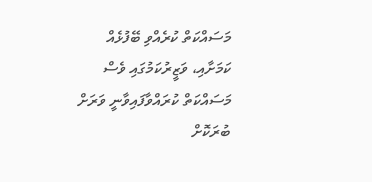މަސައްކަތް ކުރެއްވި ބޭފުޅެއް ކަމަށާއި، ވަޒީރުކަމުގައި ވެސް މަސައްކަތް ކުރައްވާފައިވާނީ ވަރަށް ބުރަކޮށް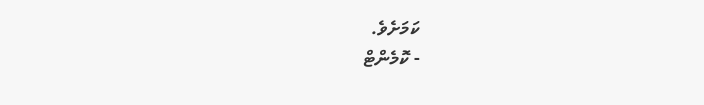ކަމަށެވެ.
- ކޮމެންޓް